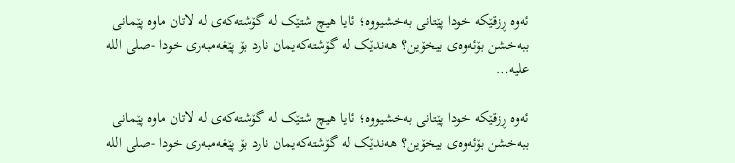ئەوە ڕزقێکە خودا پێتانی بەخشیووە؛ ئایا هیچ شتێک لە گۆشتەکەى لە لاتان ماوە پێمانی ببەخشن بۆئەوەى بیخۆین؟ هەندێک لە گۆشتەکەیمان نارد بۆ پێغەمبەری خودا -صلى اللە علیە…

ئەوە ڕزقێکە خودا پێتانی بەخشیووە؛ ئایا هیچ شتێک لە گۆشتەکەى لە لاتان ماوە پێمانی ببەخشن بۆئەوەى بیخۆین؟ هەندێک لە گۆشتەکەیمان نارد بۆ پێغەمبەری خودا -صلى اللە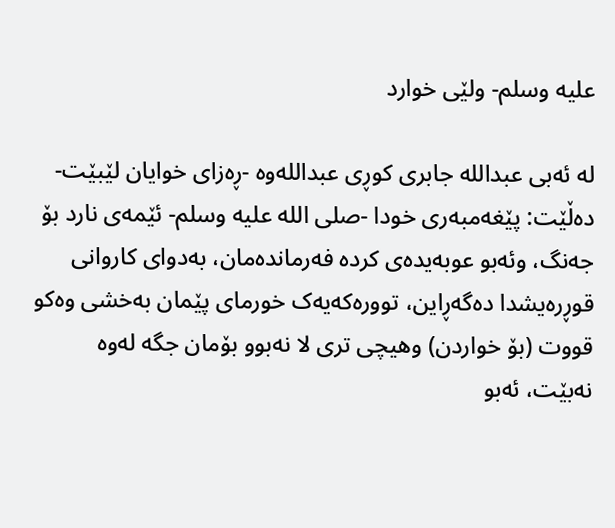علیە وسلم- ولێی خوارد

لە ئەبی عبداللە جابری کوڕی عبداللەوە -ڕەزای خوایان لێبێت- دەڵێت: پێغەمبەری خودا -صلى اللە علیە وسلم- ئێمەی نارد بۆ جەنگ، وئەبو عوبەیدەی كرده فەرماندەمان، بەدوای کاروانى قوڕرەيشدا دەگەڕاین، توورەکەیەک خورمای پێمان بەخشی وەکو قووت (بۆ خواردن) وهیچى تری لا نەبوو بۆمان جگە لەوه نەبێت، ئەبو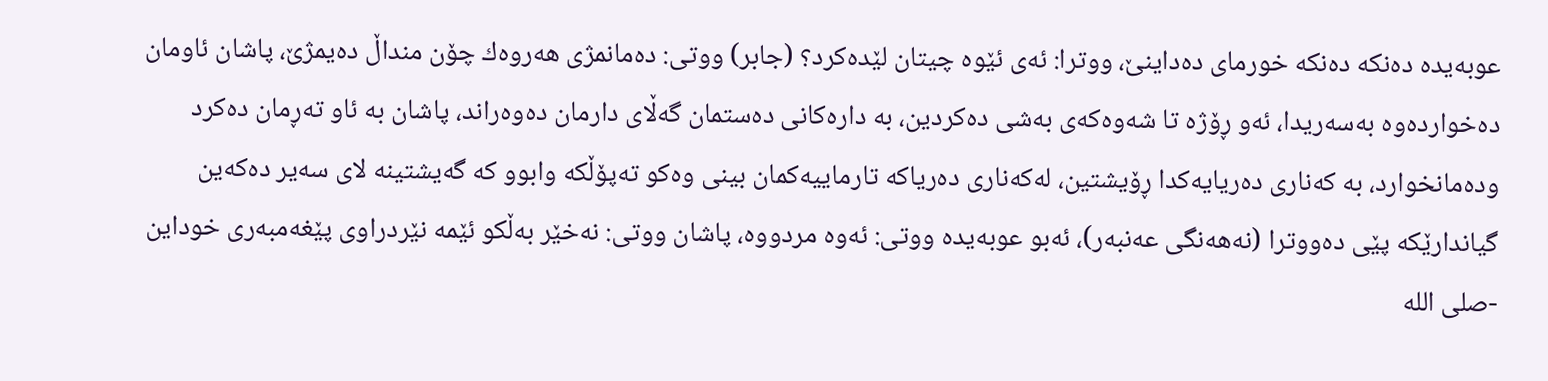عوبەیدە دەنكە دەنکە خورمای دەداینێ، ووترا: ئەی ئێوه چیتان لێدەکرد؟ (جابر) ووتى: دەمانمژی ھەروەك چۆن منداڵ دەيمژێ، پاشان ئاومان دەخواردەوە بەسەریدا، ئەو ڕۆژە تا شەوەكەی بەشى دەکردین، بە دارەكانى دەستمان گەڵای دارمان دەوەراند، پاشان بە ئاو تەڕمان دەکرد ودەمانخوارد، بە كەنارى دەریایەکدا ڕۆیشتین، لەكەنارى دەریاکە تارماييەكمان بینی وەکو تەپۆڵکه وابوو كە گەیشتینه لای سەیر دەکەین گیاندارێکه پێی دەووترا (نەهەنگی عەنبەر)، ئەبو عوبەیدە ووتى: ئەوە مردووە، پاشان ووتی: نەخێر بەڵكو ئێمه نێردراوى پێغەمبەری خوداین -صلى اللە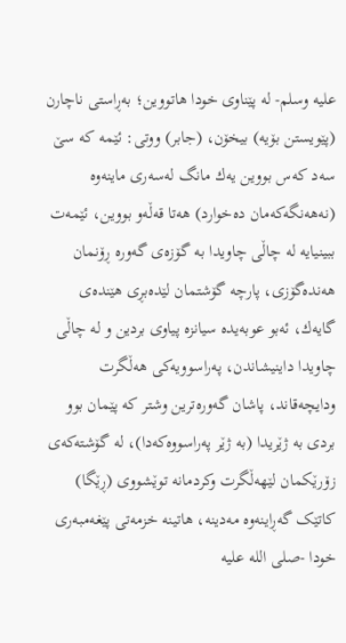علیە وسلم- له پێناوی خودا هاتووین؛ بەڕاستى ناچارن (پێویستن بۆیە) بیخۆن، (جابر) ووتى: ئێمە كه سێ سەد كەس بووین يەك مانگ لەسەرى ماینەوە (نەهەنگەکەمان دەخوارد) هەتا قەڵەو بووین، ئێمەت ببينيايە له چاڵى چاویدا به گۆزەی گەورە ڕۆنمان هەندەگۆزى، پارچە گۆشتمان لێدەبڕی هێندەی گايەك، ئەبو عوبەیدە سیانزە پیاوی بردین و له چاڵى چاویدا داینيشاندن، پەراسوویەكى ھەڵگرت ودايچەقاند، پاشان گەورەترین وشتر كه پێمان بوو بردى بە ژێریدا (بە ژێر پەراسووەکەدا)، له گۆشتەکەی زۆرێکمان لێهەڵگرت وكردمانه توێشووی (ڕێگا) کاتێک گەڕاینەوە مەدینە، هاتينە خزمەتی پێغەمبەری خودا -صلى اللە علیە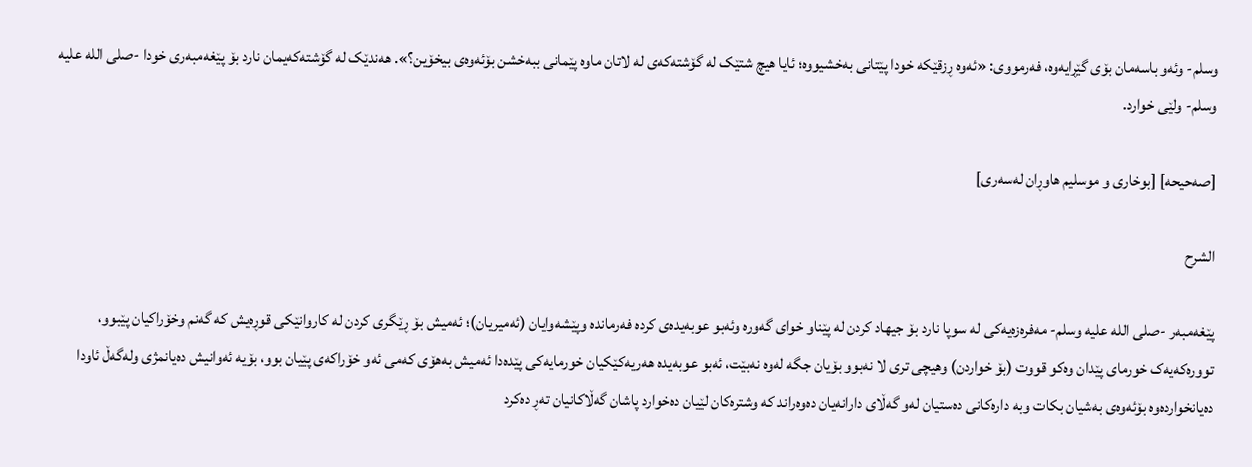وسلم- وئەو باسەمان بۆی گێڕایەوە، فەرمووى: «ئەوە ڕزقێکە خودا پێتانی بەخشیووە؛ ئایا هیچ شتێک لە گۆشتەکەى لە لاتان ماوە پێمانی ببەخشن بۆئەوەى بیخۆین؟». هەندێک لە گۆشتەکەیمان نارد بۆ پێغەمبەری خودا -صلى اللە علیە وسلم- ولێی خوارد.

[صەحیحە] [بوخاری و موسلیم هاوڕان لەسەری]

الشرح

پێغەمبەر -صلى اللە علیە وسلم- مەفرەزەیەکی لە سوپا نارد بۆ جیهاد کردن لە پێناو خواى گەورە وئەبو عوبەیدەی كرده فەرماندە وپێشەوایان (ئەمیریان)؛ ئەمیش بۆ ڕێگری کردن لە کاروانێکی قوڕەيش کە گەنم وخۆراکیان پێبوو، توورەکەیەک خورمای پێدان وەکو قووت (بۆ خواردن) وهیچى تری لا نەبوو بۆیان جگە لەوه نەبێت، ئەبو عوبەیدە هەریەکێکیان خورمایەکی پێدەدا ئەمیش بەهۆی کەمی ئەو خۆراکەی پێیان بوو، بۆیە ئەوانیش دەیانمژی ولەگەڵ ئاودا دەیانخواردەوە بۆئەوەى بەشیان بکات وبە دارەكانى دەستیان لەو گەڵای دارانەیان دەوەراند کە وشترەکان لێیان دەخوارد پاشان گەڵاکانیان تەڕ دەکرد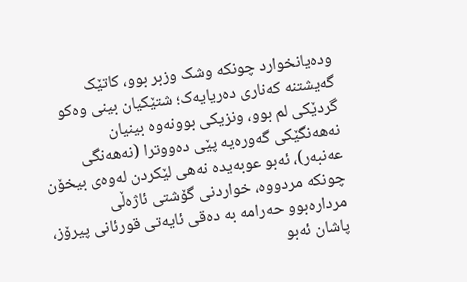ودەیانخوارد چونکە وشک وزبر بوو، کاتێک گەیشتنە كەنارى دەریایەک؛ شتێکیان بینی وەکو گردێکی لم بوو، ونزیکی بوونەوە بینیان نەهەنگێکی گەورەیە پێی دەووترا (نەهەنگی عەنبەر)، ئەبو عوبەیدە نەهی لێکردن لەوەى بیخۆن چونکە مردووە، خواردنی گۆشتی ئاژەڵی مردارەبوو حەرامە بە دەقی ئایەتی قورئانی پیرۆز، پاشان ئەبو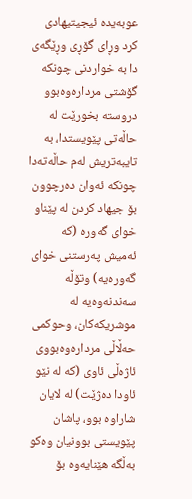عوبەیدە ئیجیتیهادی کرد وڕای گۆڕی وڕێگەى دا بە خواردنی چونکە گۆشتی مردارەوەبوو دروستە بخورێت لە حاڵەتی پێویستدا، بە تایبەتریش لەم حاڵەتەدا چونکە ئەوان دەرچوون بۆ جیهاد کردن لە پێناو خواى گەورە (کە ئەمیش پەرستنی خواى گەورەیە) وتۆڵە سەندنەوەیە لە موشریکەکان، وحوکمی حەڵاڵی مردارەوەبووی ئاژەڵی ئاوی (کە لە نێو ئاودا دەژێت) لە لایان شاراوە بوو، پاشان پێویستی بوونیان وەکو بەڵگە هێنایەوە بۆ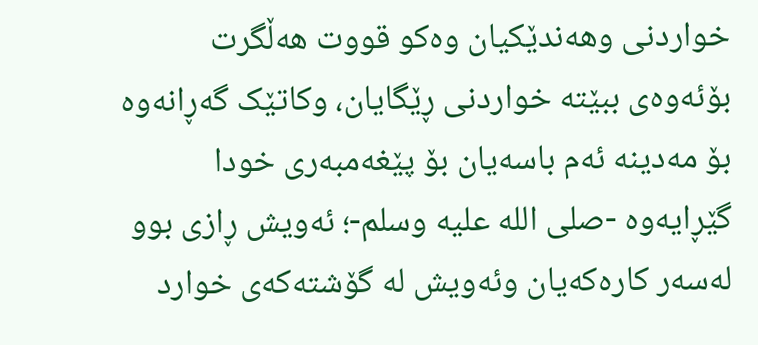خواردنی وهەندێکیان وەکو قووت هەڵگرت بۆئەوەى ببێتە خواردنی ڕێگایان، وکاتێک گەڕانەوە بۆ مەدینە ئەم باسەیان بۆ پێغەمبەری خودا گێڕایەوە -صلى اللە علیە وسلم-؛ ئەویش ڕازی بوو لەسەر کارەکەیان وئەویش لە گۆشتەکەى خوارد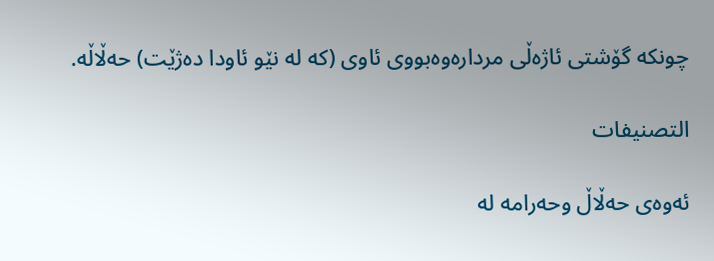چونکە گۆشتی ئاژەڵی مردارەوەبووی ئاوی (کە لە نێو ئاودا دەژێت) حەڵاڵە.

التصنيفات

ئەوەی حەڵاڵ وحەرامە لە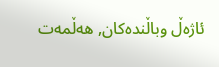ئاژەڵ وباڵندەکان, هەڵمەت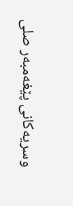وسریەکانی پێغەمبەر صلى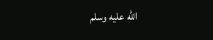الله عليه وسلم